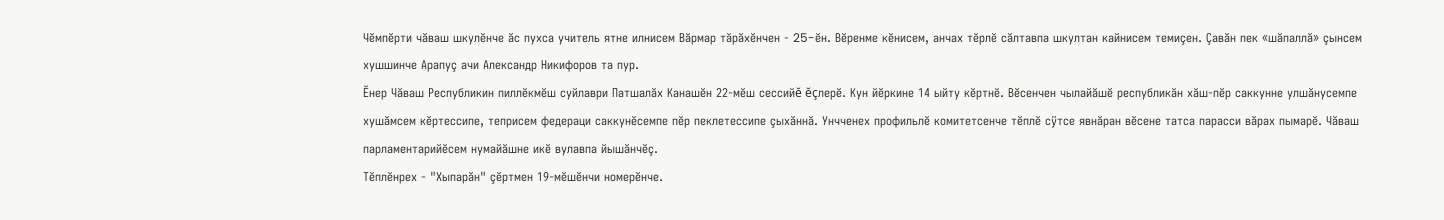Чĕмпĕрти чăваш шкулĕнче ăс пухса учитель ятне илнисем Вăрмар тăрăхĕнчен - 25-ĕн. Вĕренме кĕнисем, анчах тĕрлĕ сăлтавпа шкултан кайнисем темиçен. Çавăн пек «шăпаллă» çынсем хушшинче Арапуç ачи Александр Никифоров та пур.
Ĕнер Чăваш Республикин пиллĕкмĕш суйлаври Патшалăх Канашĕн 22-мĕш сессийĕ ĕçлерĕ. Кун йĕркине 14 ыйту кĕртнĕ. Вĕсенчен чылайăшĕ республикăн хăш-пĕр саккунне улшăнусемпе хушăмсем кĕртессипе, теприсем федераци саккунĕсемпе пĕр пеклетессипе çыхăннă. Унчченех профильлĕ комитетсенче тĕплĕ сÿтсе явнăран вĕсене татса парасси вăрах пымарĕ. Чăваш парламентарийĕсем нумайăшне икĕ вулавпа йышăнчĕç.
Тĕплĕнрех - "Хыпарăн" çĕртмен 19-мĕшĕнчи номерĕнче.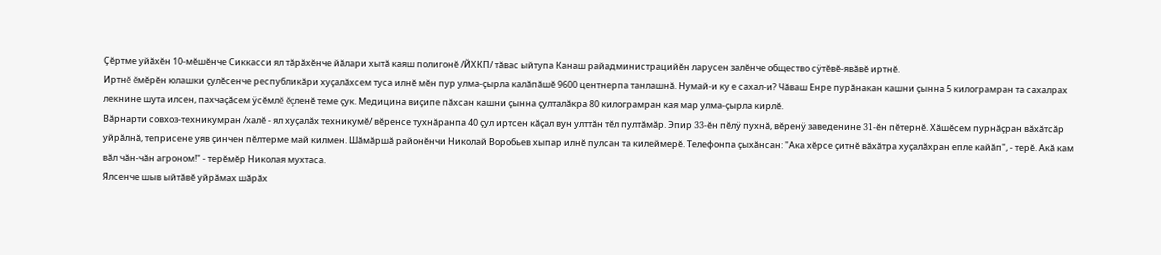Çĕртме уйăхĕн 10-мĕшĕнче Сиккасси ял тăрăхĕнче йăлари хытă каяш полигонĕ /ЙХКП/ тăвас ыйтупа Канаш райадминистрацийĕн ларусен залĕнче общество сÿтĕвĕ-явăвĕ иртнĕ.
Иртнĕ ĕмĕрĕн юлашки çулĕсенче республикăри хуçалăхсем туса илнĕ мĕн пур улма-çырла калăпăшĕ 9600 центнерпа танлашнă. Нумай-и ку е сахал-и? Чăваш Енре пурăнакан кашни çынна 5 килограмран та сахалрах лекнине шута илсен, пахчаçăсем ÿсĕмлĕ ĕçленĕ теме çук. Медицина виçипе пăхсан кашни çынна çулталăкра 80 килограмран кая мар улма-çырла кирлĕ.
Вăрнарти совхоз-техникумран /халĕ - ял хуçалăх техникумĕ/ вĕренсе тухнăранпа 40 çул иртсен кăçал вун улттăн тĕл пултăмăр. Эпир 33-ĕн пĕлÿ пухнă, вĕренÿ заведенине 31-ĕн пĕтернĕ. Хăшĕсем пурнăçран вăхăтсăр уйрăлнă, теприсене уяв çинчен пĕлтерме май килмен. Шăмăршă районĕнчи Николай Воробьев хыпар илнĕ пулсан та килеймерĕ. Телефонпа çыхăнсан: "Ака хĕрсе çитнĕ вăхăтра хуçалăхран епле кайăп", - терĕ. Акă кам вăл чăн-чăн агроном!" - терĕмĕр Николая мухтаса.
Ялсенче шыв ыйтăвĕ уйрăмах шăрăх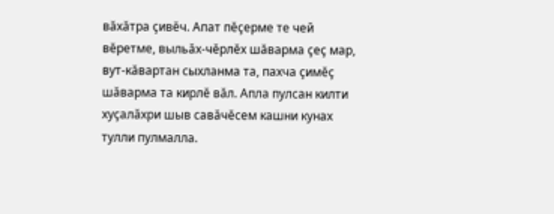вăхăтра çивĕч. Апат пĕçерме те чей вĕретме, выльăх-чĕрлĕх шăварма çеç мар, вут-кăвартан сыхланма та, пахча çимĕç шăварма та кирлĕ вăл. Апла пулсан килти хуçалăхри шыв савăчĕсем кашни кунах тулли пулмалла.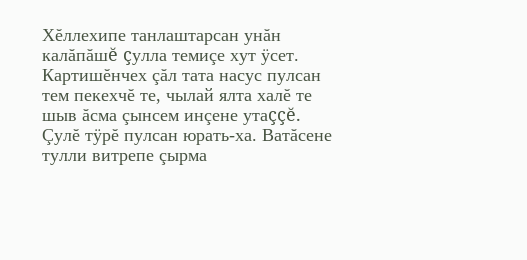Хĕллехипе танлаштарсан унăн калăпăшĕ çулла темиçе хут ÿсет. Картишĕнчех çăл тата насус пулсан тем пекехчĕ те, чылай ялта халĕ те шыв ăсма çынсем инçене утаççĕ. Çулĕ тÿрĕ пулсан юрать-ха. Ватăсене тулли витрепе çырма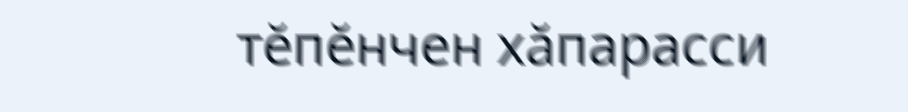тĕпĕнчен хăпарасси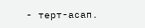- терт-асап.